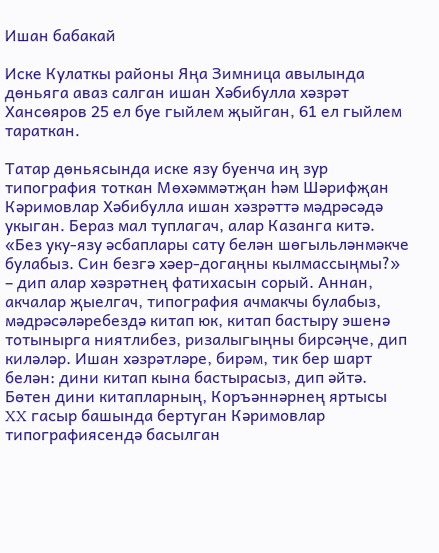Ишан бабакай

Иске Кулаткы районы Яңа Зимница авылында дөньяга аваз салган ишан Хәбибулла хәзрәт Хансөяров 25 ел буе гыйлем җыйган, 61 ел гыйлем тараткан.

Татар дөньясында иске язу буенча иң зур типография тоткан Мөхәммәтҗан һәм Шәрифҗан Кәримовлар Хәбибулла ишан хәзрәттә мәдрәсәдә укыган. Бераз мал туплагач, алар Казанга китә. «Без уку-язу әсбаплары сату белән шөгыльләнмәкче булабыз. Син безгә хәер-догаңны кылмассыңмы?» – дип алар хәзрәтнең фатихасын сорый. Аннан, акчалар җыелгач, типография ачмакчы булабыз, мәдрәсәләребездә китап юк, китап бастыру эшенә тотынырга ниятлибез, ризалыгыңны бирсәңче, дип киләләр. Ишан хәзрәтләре, бирәм, тик бер шарт белән: дини китап кына бастырасыз, дип әйтә. Бөтен дини китапларның, Коръәннәрнең яртысы XX гасыр башында бертуган Кәримовлар типографиясендә басылган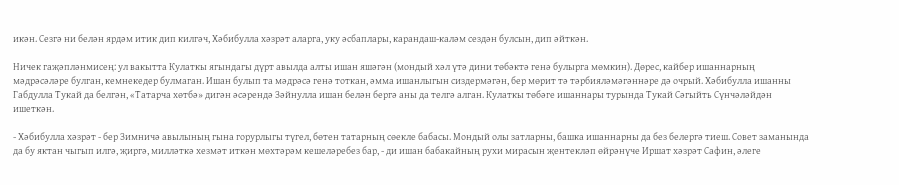икән. Сезгә ни белән ярдәм итик дип килгәч, Хәбибулла хәзрәт аларга, уку әсбаплары, карандаш-каләм сездән булсын, дип әйткән.

Ничек гаҗәпләнмисең: ул вакытта Кулаткы ягындагы дүрт авылда алты ишан яшәгән (мондый хәл үтә дини төбәктә генә булырга мөмкин). Дөрес, кайбер ишаннарның мәдрәсәләре булган, кемнекедер булмаган. Ишан булып та мәдрәсә генә тоткан, әмма ишанлыгын сиздермәгән, бер мөрит тә тәрбияләмәгәннәре дә очрый. Хәбибулла ишанны Габдулла Тукай да белгән, «Татарча хөтбә» дигән әсәрендә Зәйнулла ишан белән бергә аны да телгә алган. Кулаткы төбәге ишаннары турында Тукай Сәгыйть Сүнчәләйдән ишеткән.

- Хәбибулла хәзрәт - бер Зимничә авылының гына горурлыгы түгел, бөтен татарның сөекле бабасы. Мондый олы затларны, башка ишаннарны да без белергә тиеш. Совет заманында да бу яктан чыгып илгә, җиргә, милләткә хезмәт иткән мөхтәрәм кешеләребез бар, - ди ишан бабакайның рухи мирасын җентекләп өйрәнүче Иршат хәзрәт Сафин, әлеге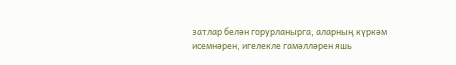затлар белән горурланырга, аларның күркәм исемнәрен, игелекле гамәлләрен яшь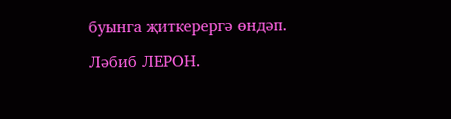буынга җиткерергә өндәп.

Ләбиб ЛЕРОН.